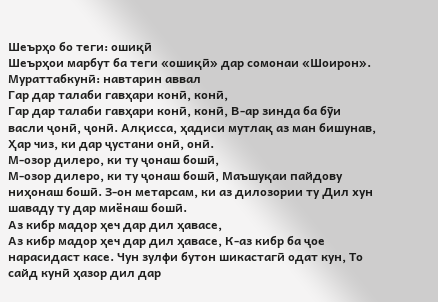Шеърҳо бо теги: ошиқӣ
Шеърҳои марбут ба теги «ошиқӣ» дар сомонаи «Шоирон».
Мураттабкунӣ: навтарин аввал
Гар дар талаби гавҳари конӣ, конӣ,
Гар дар талаби гавҳари конӣ, конӣ, В-ар зинда ба бӯи васли ҷонӣ, ҷонӣ. Алқисса, ҳадиси мутлақ аз ман бишунав, Ҳар чиз, ки дар ҷустани онӣ, онӣ.
М-озор дилеро, ки ту ҷонаш бошӣ,
М-озор дилеро, ки ту ҷонаш бошӣ, Маъшуқаи пайдову ниҳонаш бошӣ. З-он метарсам, ки аз дилозории ту Дил хун шаваду ту дар миёнаш бошӣ.
Аз кибр мадор ҳеч дар дил ҳавасе,
Аз кибр мадор ҳеч дар дил ҳавасе, К-аз кибр ба ҷое нарасидаст касе. Чун зулфи бутон шикастагӣ одат кун, То сайд кунӣ ҳазор дил дар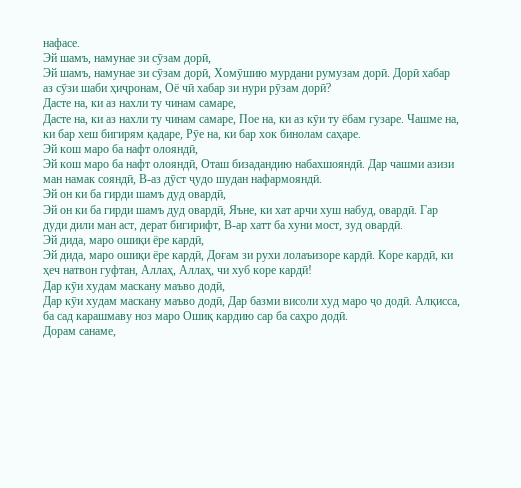нафасе.
Эй шамъ, намунае зи сӯзам дорӣ,
Эй шамъ, намунае зи сӯзам дорӣ, Хомӯшию мурдани румузам дорӣ. Дорӣ хабар аз сӯзи шаби ҳиҷронам, Оё чӣ хабар зи нури рӯзам дорӣ?
Дасте на, ки аз нахли ту чинам самаре,
Дасте на, ки аз нахли ту чинам самаре, Пое на, ки аз кӯи ту ёбам гузаре. Чашме на, ки бар хеш бигирям қадаре, Рӯе на, ки бар хок бинолам саҳаре.
Эй кош маро ба нафт олояндӣ,
Эй кош маро ба нафт олояндӣ, Оташ бизадандию набахшояндӣ. Дар чашми азизи ман намак сояндӣ, В-аз дӯст ҷудо шудан нафармояндӣ.
Эй он ки ба гирди шамъ дуд овардӣ,
Эй он ки ба гирди шамъ дуд овардӣ, Яъне, ки хат арчи хуш набуд, овардӣ. Гар дуди дили ман аст, дерат бигирифт, В-ар хатт ба хуни мост, зуд овардӣ.
Эй дида, маро ошиқи ёре кардӣ,
Эй дида, маро ошиқи ёре кардӣ, Доғам зи рухи лолаъизоре кардӣ. Коре кардӣ, ки ҳеч натвон гуфтан, Аллаҳ, Аллаҳ, чи хуб коре кардӣ!
Дар кӯи худам маскану маъво додӣ,
Дар кӯи худам маскану маъво додӣ, Дар базми висоли худ маро ҷо додӣ. Алқисса, ба сад карашмаву ноз маро Ошиқ кардию сар ба саҳро додӣ.
Дорам санаме,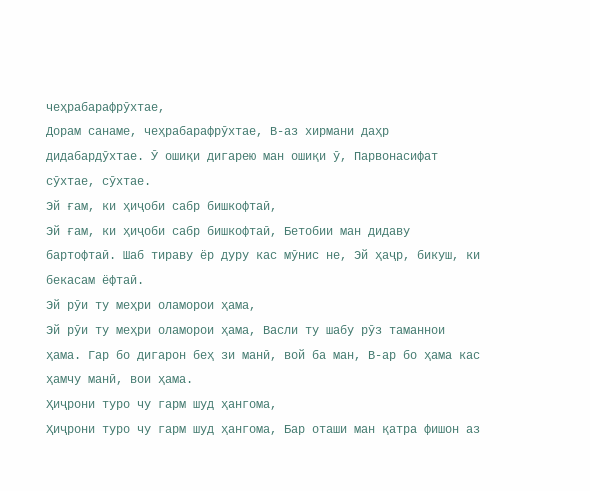чеҳрабарафрӯхтае,
Дорам санаме, чеҳрабарафрӯхтае, В-аз хирмани даҳр дидабардӯхтае. Ӯ ошиқи дигарею ман ошиқи ӯ, Парвонасифат сӯхтае, сӯхтае.
Эй ғам, ки ҳиҷоби сабр бишкофтаӣ,
Эй ғам, ки ҳиҷоби сабр бишкофтаӣ, Бетобии ман дидаву бартофтаӣ. Шаб тираву ёр дуру кас мӯнис не, Эй ҳаҷр, бикуш, ки бекасам ёфтаӣ.
Эй рӯи ту меҳри оламорои ҳама,
Эй рӯи ту меҳри оламорои ҳама, Васли ту шабу рӯз таманнои ҳама. Гар бо дигарон беҳ зи манӣ, вой ба ман, В-ар бо ҳама кас ҳамчу манӣ, вои ҳама.
Ҳиҷрони туро чу гарм шуд ҳангома,
Ҳиҷрони туро чу гарм шуд ҳангома, Бар оташи ман қатра фишон аз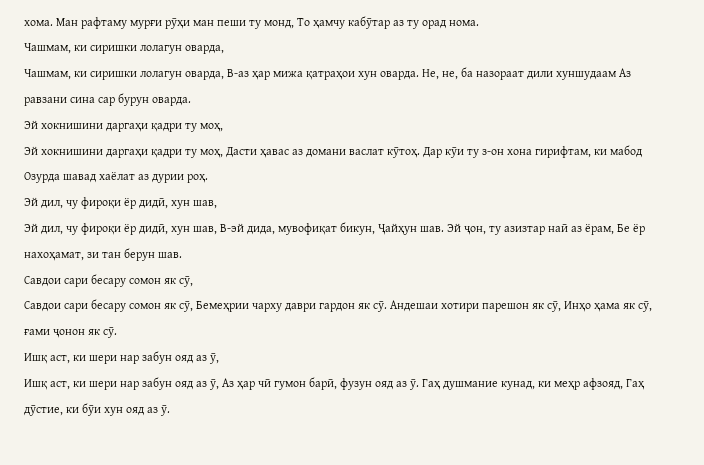хома. Ман рафтаму мурғи рӯҳи ман пеши ту монд, То ҳамчу кабӯтар аз ту орад нома.
Чашмам, ки сиришки лолагун оварда,
Чашмам, ки сиришки лолагун оварда, В-аз ҳар мижа қатраҳои хун оварда. Не, не, ба назораат дили хуншудаам Аз равзани сина сар бурун оварда.
Эй хокнишини даргаҳи қадри ту моҳ,
Эй хокнишини даргаҳи қадри ту моҳ, Дасти ҳавас аз домани васлат кӯтоҳ. Дар кӯи ту з-он хона гирифтам, ки мабод Озурда шавад хаёлат аз дурии роҳ.
Эй дил, чу фироқи ёр дидӣ, хун шав,
Эй дил, чу фироқи ёр дидӣ, хун шав, В-эй дида, мувофиқат бикун, Ҷайҳун шав. Эй ҷон, ту азизтар наӣ аз ёрам, Бе ёр нахоҳамат, зи тан берун шав.
Савдои сари бесару сомон як сӯ,
Савдои сари бесару сомон як сӯ, Бемеҳрии чарху даври гардон як сӯ. Андешаи хотири парешон як сӯ, Инҳо ҳама як сӯ, ғами ҷонон як сӯ.
Ишқ аст, ки шери нар забун ояд аз ӯ,
Ишқ аст, ки шери нар забун ояд аз ӯ, Аз ҳар чӣ гумон барӣ, фузун ояд аз ӯ. Гаҳ душмание кунад, ки меҳр афзояд, Гаҳ дӯстие, ки бӯи хун ояд аз ӯ.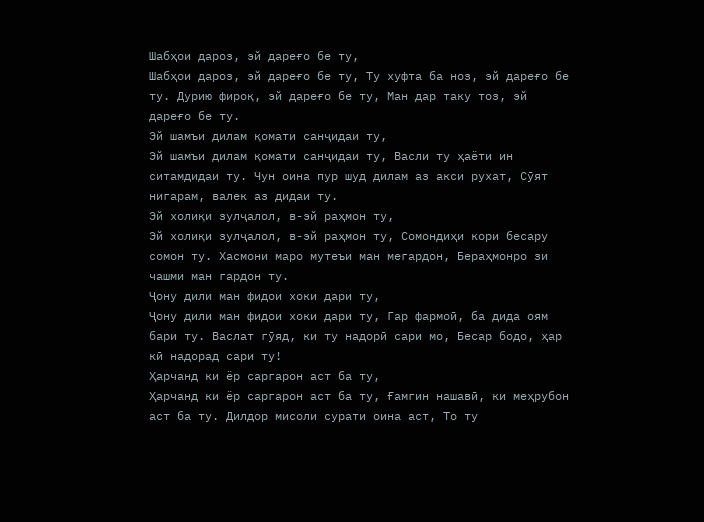Шабҳои дароз, эй дареғо бе ту,
Шабҳои дароз, эй дареғо бе ту, Ту хуфта ба ноз, эй дареғо бе ту. Дурию фироқ, эй дареғо бе ту, Ман дар таку тоз, эй дареғо бе ту.
Эй шамъи дилам қомати санҷидаи ту,
Эй шамъи дилам қомати санҷидаи ту, Васли ту ҳаёти ин ситамдидаи ту. Чун оина пур шуд дилам аз акси рухат, Сӯят нигарам, валек аз дидаи ту.
Эй холиқи зулҷалол, в-эй раҳмон ту,
Эй холиқи зулҷалол, в-эй раҳмон ту, Сомондиҳи кори бесару сомон ту. Хасмони маро мутеъи ман мегардон, Бераҳмонро зи чашми ман гардон ту.
Ҷону дили ман фидои хоки дари ту,
Ҷону дили ман фидои хоки дари ту, Гар фармоӣ, ба дида оям бари ту. Васлат гӯяд, ки ту надорӣ сари мо, Бесар бодо, ҳар кӣ надорад сари ту!
Ҳарчанд ки ёр саргарон аст ба ту,
Ҳарчанд ки ёр саргарон аст ба ту, Ғамгин нашавӣ, ки меҳрубон аст ба ту. Дилдор мисоли сурати оина аст, То ту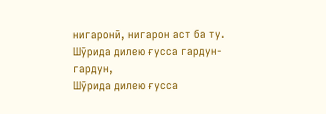нигаронӣ, нигарон аст ба ту.
Шӯрида дилею ғусса гардун-гардун,
Шӯрида дилею ғусса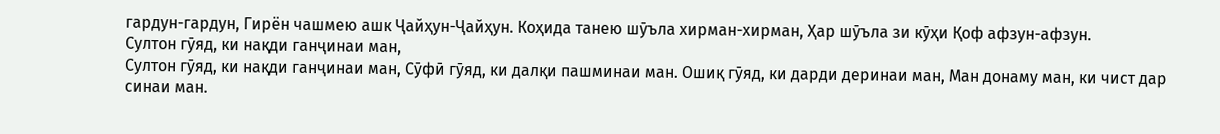гардун-гардун, Гирён чашмею ашк Ҷайҳун-Ҷайҳун. Коҳида танею шӯъла хирман-хирман, Ҳар шӯъла зи кӯҳи Қоф афзун-афзун.
Султон гӯяд, ки нақди ганҷинаи ман,
Султон гӯяд, ки нақди ганҷинаи ман, Сӯфӣ гӯяд, ки далқи пашминаи ман. Ошиқ гӯяд, ки дарди деринаи ман, Ман донаму ман, ки чист дар синаи ман.